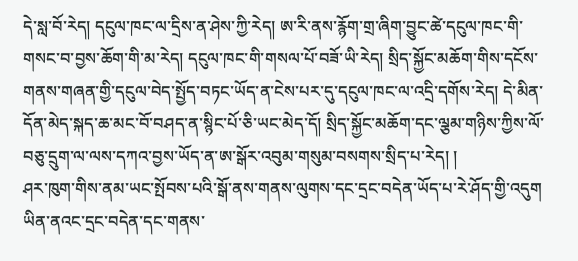དེ་སླ་བོ་རེད། དངུལ་ཁང་ལ་དྲིས་ན་ཤེས་ཀྱི་རེད། ཨ་རི་ནས་རྙོག་གྲ་ཞིག་བྱུང་ཚེ་དངུལ་ཁང་གི་གསང་བ་བྱས་ཆོག་གི་མ་རེད། དངུལ་ཁང་གི་གསལ་པོ་བཟོ་ཡི་རེད། སྲིད་སྐྱོང་མཆོག་གིས་དངོས་གནས་གཞན་གྱི་དངུལ་བེད་སྤྱོད་བཏང་ཡོད་ན་ངེས་པར་དུ་དངུལ་ཁང་ལ་འདྲི་དགོས་རེད། དེ་མིན་དོན་མེད་སྐད་ཆ་མང་བོ་བཤད་ན་སྙིང་པོ་ཅི་ཡང་མེད་དོ། སྲིད་སྐྱོང་མཆོག་དང་ལྕམ་གཉིས་ཀྱིས་ལོ་བཅུ་དྲུག་ལ་ལས་དཀའ་བྱས་ཡོད་ན་ཨ་སྒོར་འབུམ་གསུམ་བསགས་སྲིད་པ་རེད། །
ཤར་ཁུག་གིས་ནམ་ཡང་སྤོབས་པའི་སྒོ་ནས་གནས་ལུགས་དང་དྲང་བདེན་ཡོད་པ་རེ་ཤོད་གྱི་འདུག ཡིན་ནའང་དྲང་བདེན་དང་གནས་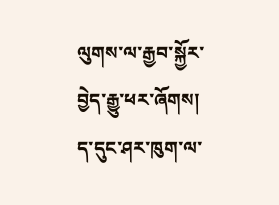ལུགས་ལ་རྒྱབ་སྐྱོར་བྱེད་རྒྱུ་ཕར་ཞོགས། ད་དུང་ཤར་ཁུག་ལ་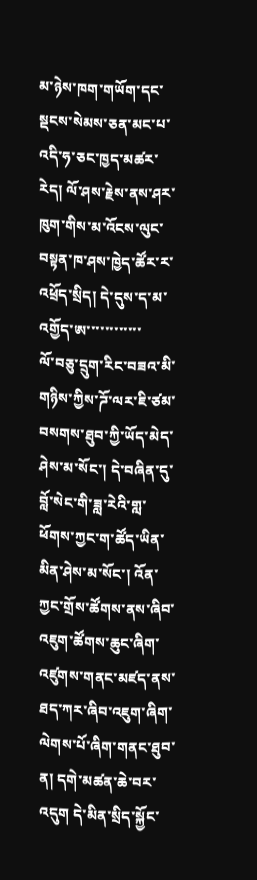མ་ཉེས་ཁག་གཡོག་དང་སྡངས་སེམས་ཅན་མང་པ་འདི་ཧ་ཅང་ཁྱད་མཚར་རེད། ལོ་ཤས་རྗེས་ནས་ཤར་ཁུག་གིས་མ་འོངས་ལུང་བསྟན་ཁ་ཤས་ཁྱེད་ཚོར་ར་འཕྲོད་སྲིད། དེ་དུས་ད་མ་འགྱོད་ཨ་་་་་་་་་་་་
ལོ་བཅུ་དྲུག་རིང་བཟའ་མི་གཉིས་ཀྱིས་ཌོ་ལར་ཇི་ཙམ་བསགས་ཐུབ་ཀྱི་ཡོད་མེད་ཤེས་མ་སོང་། དེ་བཞིན་དུ་བློ་སེང་གི་ཟླ་རེའི་གླ་ཕོགས་ཀྱང་ག་ཚོད་ཡིན་མིན་ཤེས་མ་སོང་། འོན་ཀྱང་གྲོས་ཚོགས་ནས་ཞིབ་འཇུག་ཚོགས་ཆུང་ཞིག་འཛུགས་གནང་མཛད་ནས་ཐད་ཀར་ཞིབ་འཇུག་ཞིག་ལེགས་པོ་ཞིག་གནང་ཐུབ་ན། དགེ་མཚན་ཆེ་བར་འདུག དེ་མིན་སྲིད་སྐྱོང་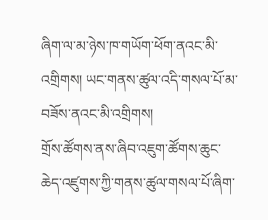ཞིག་ལ་མ་ཉེས་ཁ་གཡོག་ཕོག་ནའང་མི་འགྲིགས། ཡང་གནས་ཚུལ་འདི་གསལ་པོ་མ་བཟོས་ནའང་མི་འགྲིགས།
གྲོས་ཚོགས་ནས་ཞིབ་འཇུག་ཚོགས་ཆུང་ཆེད་འཛུགས་ཀྱི་གནས་ཚུལ་གསལ་པོ་ཞིག་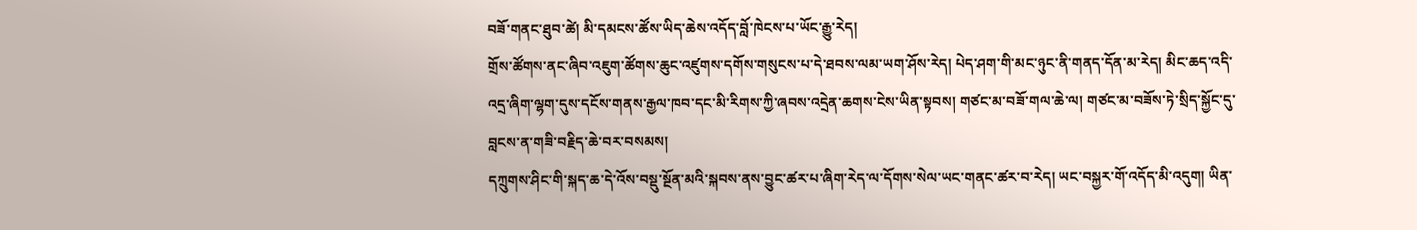བཟོ་གནང་ཐུབ་ཚེ། མི་དམངས་ཚོས་ཡིད་ཆེས་འདོད་བློ་ཁེངས་པ་ཡོང་རྒྱུ་རེད།
གྲོས་ཚོགས་ནང་ཞིབ་འཇུག་ཚོགས་ཆུང་འཛུགས་དགོས་གསུངས་པ་དེ་ཐབས་ལམ་ཡག་ཤོས་རེད། པེད་ཤག་གི་མང་ཉུང་ནི་གནད་དོན་མ་རེད། མིང་ཆད་འདི་འདྲ་ཞིག་ལྷག་དུས་དངོས་གནས་རྒྱལ་ཁབ་དང་མི་རིགས་ཀྱི་ཞབས་འདྲེན་ཆགས་ངེས་ཡིན་སྟབས། གཙང་མ་བཟོ་གལ་ཆེ་ལ། གཙང་མ་བཟོས་ཏེ་སྲིད་སྐྱོང་དུ་བླངས་ན་གཟི་བརྗིད་ཆེ་བར་བསམས།
དཀྲུགས་ཤིང་གི་སྐད་ཆ་དེ་འོས་བསྡུ་སྔོན་མའི་སྐབས་ནས་བྱུང་ཚར་པ་ཞིག་རེད་ལ་དོགས་སེལ་ཡང་གནང་ཚར་བ་རེད། ཡང་བསྐྱར་གོ་འདོད་མི་འདུག། ཡིན་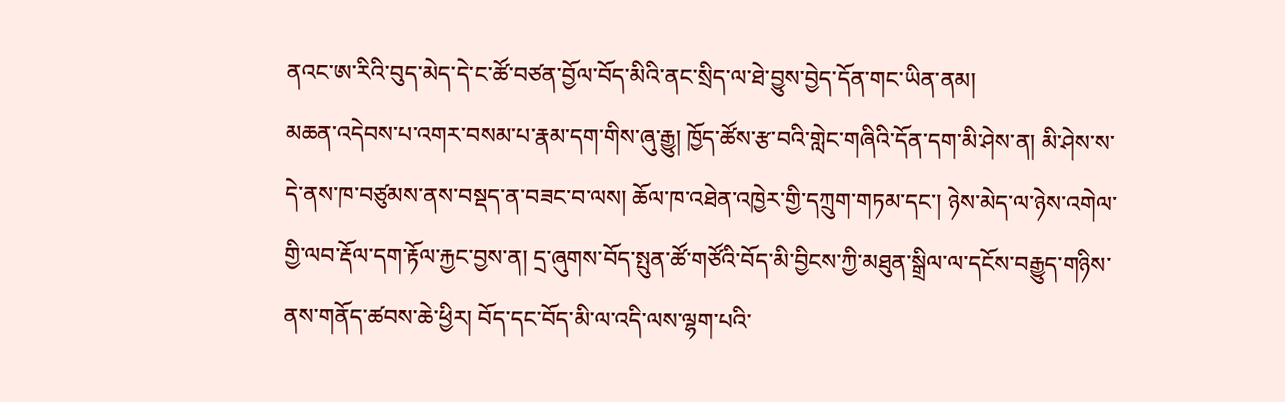ནའང་ཨ་རིའི་བུད་མེད་དེ་ང་ཚོ་བཙན་བྱོལ་བོད་མིའི་ནང་སྲིད་ལ་ཐེ་བྱུས་བྱེད་དོན་གང་ཡིན་ནམ།
མཆན་འདེབས་པ་འགར་བསམ་པ་རྣམ་དག་གིས་ཞུ་རྒྱུ། ཁྱོད་ཚོས་རྩ་བའི་གླེང་གཞིའི་དོན་དག་མི་ཤེས་ན། མི་ཤེས་ས་དེ་ནས་ཁ་བཙུམས་ནས་བསྡད་ན་བཟང་བ་ལས། ཆོལ་ཁ་འཐེན་འཁྱེར་གྱི་དཀྲུག་གཏམ་དང་། ཉེས་མེད་ལ་ཉེས་འགེལ་གྱི་ལབ་རྡོལ་དག་རྟོལ་རྐྱང་བྱས་ན། དྲ་ཞུགས་བོད་སྤུན་ཚོ་གཙོའི་བོད་མི་བྱིངས་ཀྱི་མཐུན་སྒྲིལ་ལ་དངོས་བརྒྱུད་གཉིས་ནས་གནོད་ཚབས་ཆེ་ཕྱིར། བོད་དང་བོད་མི་ལ་འདི་ལས་ལྷག་པའི་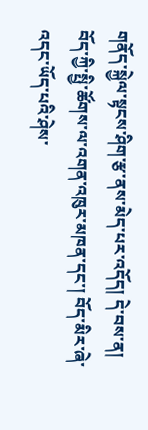གནོད་སྐྱེལ་སྟངས་ཤིག་རྩ་ནས་མེད་པར་འདོད། དེ་བས་ན། བོད་ཀྱི་སྤྱི་ཚོགས་ལ་འགན་འཁུར་མཁན་དང་། བོད་མིར་ཞེ་འདང་ཡོད་པའི་ཤེས་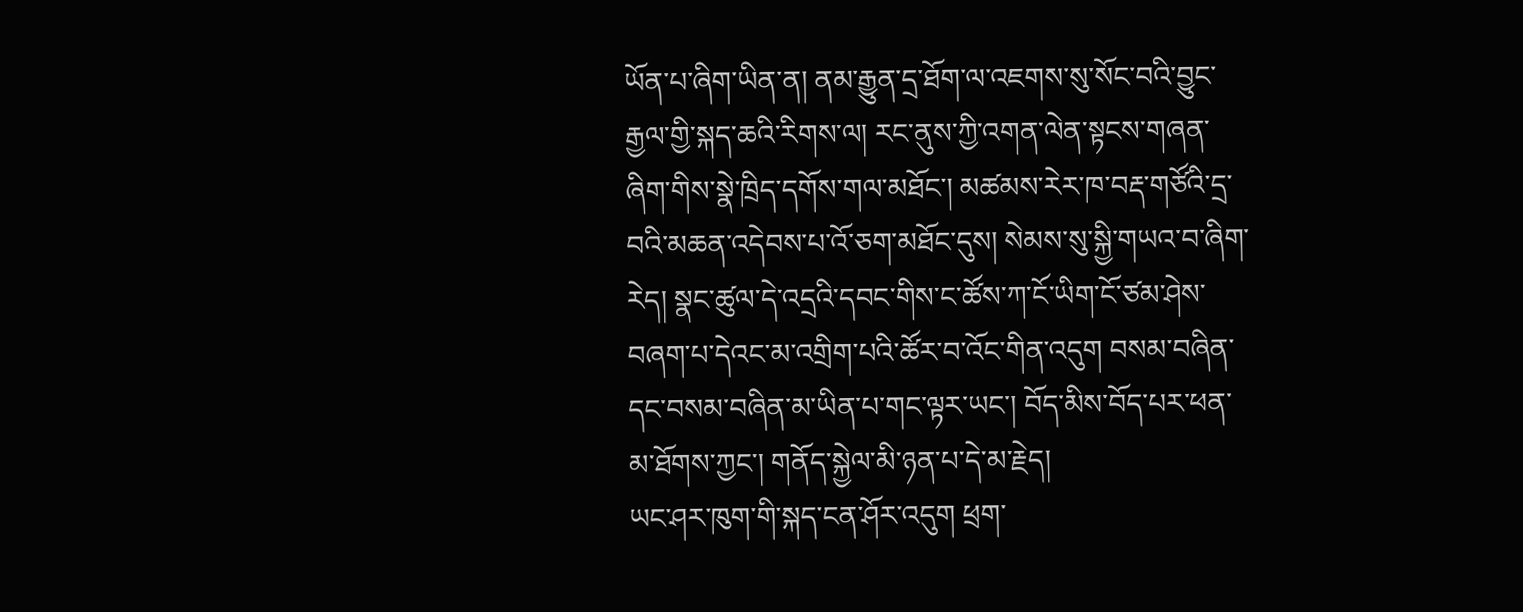ཡོན་པ་ཞིག་ཡིན་ན། ནམ་རྒྱུན་དྲ་ཐོག་ལ་འཇགས་སུ་སོང་བའི་བྱུང་རྒྱལ་གྱི་སྐད་ཆའི་རིགས་ལ། རང་ནུས་ཀྱི་འགན་ལེན་སྟངས་གཞན་ཞིག་གིས་སྣེ་ཁྲིད་དགོས་གལ་མཐོང་། མཚམས་རེར་ཁ་བརྡ་གཙོའི་དྲ་བའི་མཆན་འདེབས་པ་འོ་ཅག་མཐོང་དུས། སེམས་སུ་སྐྱི་གཡའ་བ་ཞིག་རེད། སྣང་ཚུལ་དེ་འདྲའི་དབང་གིས་ང་ཚོས་ཀ་ངོ་ཡིག་ངོ་ཙམ་ཤེས་བཞག་པ་དེའང་མ་འགྲིག་པའི་ཚོར་བ་འོང་གིན་འདུག བསམ་བཞིན་དང་བསམ་བཞིན་མ་ཡིན་པ་གང་ལྟར་ཡང་། བོད་མིས་བོད་པར་ཕན་མ་ཐོགས་ཀྱང་། གནོད་སྐྱེལ་མི་ཉན་པ་དེ་མ་རྗེད།
ཡང་ཤར་ཁུག་གི་སྐད་ངན་ཤོར་འདུག ཕྲག་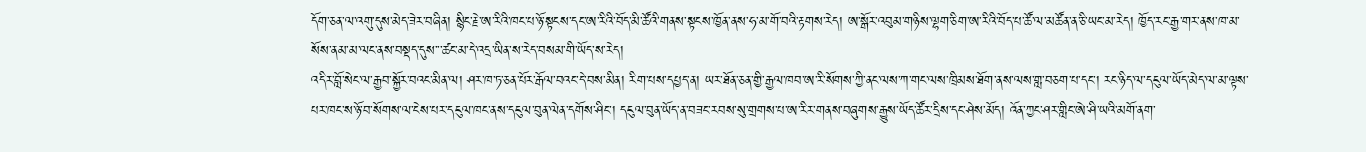དོག་ཅན་ལ་འགུ་དུས་མེད་ཟེར་བཞིན། སྙིང་རྗེ་ཨ་རིའི་ཁང་པ་ཉོ་སྟངས་དང་ཨ་རིའི་བོད་མི་ཚོའི་གནས་སྟངས་ཁྱོན་ནས་ཧ་མ་གོ་བའི་རྟགས་རེད། ཨ་སྒོར་འབུམ་གཉིས་ལྷག་ཅིག་ཨ་རིའི་བོད་པ་ཚོ་ལ་མཚོན་ན་ཅི་ཡང་མ་རེད། ཁྱོད་རང་རྒྱ་གར་ནས་ཁ་མ་སོས་ནམ་མ་ལང་ནས་བསྡད་དུས་་་ཚང་མ་དེ་འདྲ་ཡིན་ས་རེད་བསམ་གི་ཡོད་ས་རེད།
འདིར་བློ་སེང་ལ་རྒྱབ་སྐྱོར་བའང་མིན་ལ། ཤར་ཁ་ཏ་ཅན་པོར་རྒོལ་བའང་དེ་བས་མིན། རིག་པས་དཔྱད་ན། ཡར་ཐོན་ཅན་གྱི་རྒྱལ་ཁབ་ཨ་རི་སོགས་ཀྱི་ནང་ལས་ཀ་གང་ལས་ཁྲིམས་ཐོག་ནས་ལས་གླ་བཅག་པ་དང་། རང་ཉིད་ལ་དངུལ་ཡོད་མེད་ལ་མ་ལྟས་པར་ཁང་ས་ཉོ་བ་སོགས་ལ་ངེས་པར་དངུལ་ཁང་ནས་དངུལ་བུན་ལེན་དགོས་ཤིང་། དངུལ་བུན་ཡོད་ན་བཟང་རབས་སུ་གྲགས་པ་ཨ་རིར་གནས་བཞུགས་རྒྱུས་ཡོད་ཚོར་དྲིས་དང་ཤེས་མོད། འོན་ཀྱང་ཤར་གླིང་ཨེ་ཤི་ཡའི་མགོ་ནག་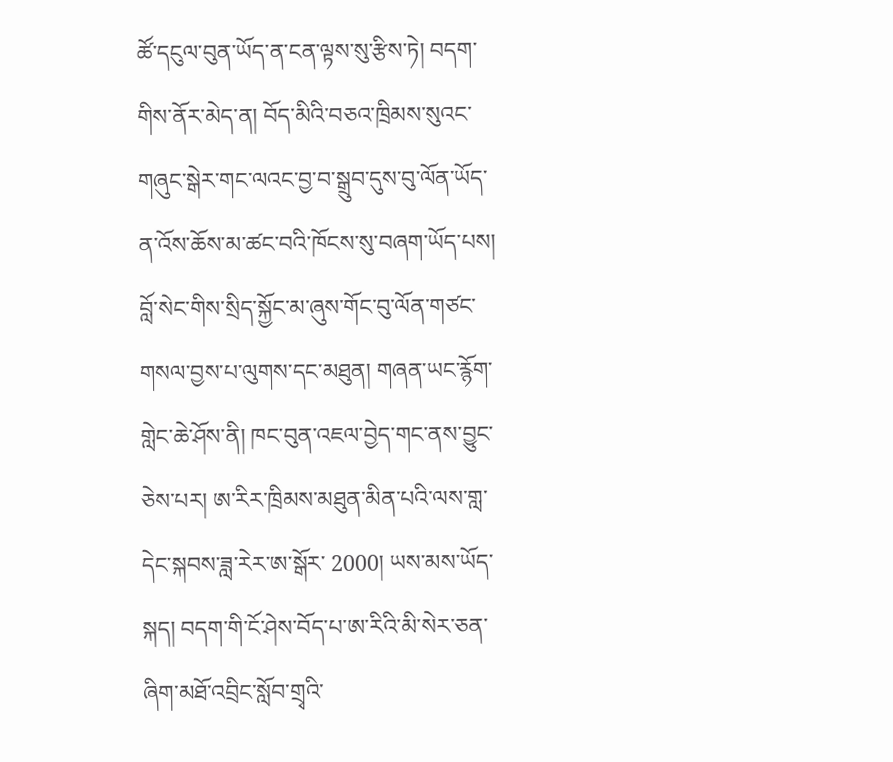ཚོ་དངུལ་བུན་ཡོད་ན་ངན་ལྟས་སུ་རྩིས་ཏེ། བདག་གིས་ནོར་མེད་ན། བོད་མིའི་བཅའ་ཁྲིམས་སུའང་གཞུང་སྒེར་གང་ལའང་བྱ་བ་སྒྲུབ་དུས་བུ་ལོན་ཡོད་ན་འོས་ཆོས་མ་ཚང་བའི་ཁོངས་སུ་བཞག་ཡོད་པས། བློ་སེང་གིས་སྲིད་སྐྱོང་མ་ཞུས་གོང་བུ་ལོན་གཙང་གསལ་བྱས་པ་ལུགས་དང་མཐུན། གཞན་ཡང་རྙོག་གླེང་ཆེ་ཤོས་ནི། ཁང་བུན་འཇལ་བྱེད་གང་ནས་བྱུང་ཅེས་པར། ཨ་རིར་ཁྲིམས་མཐུན་མིན་པའི་ལས་གླ་དེང་སྐབས་ཟླ་རེར་ཨ་སྒོར་ 2000། ཡས་མས་ཡོད་སྐད། བདག་གི་ངོ་ཤེས་བོད་པ་ཨ་རིའི་མི་སེར་ཅན་ཞིག་མཐོ་འབྲིང་སློབ་གྲྭའི་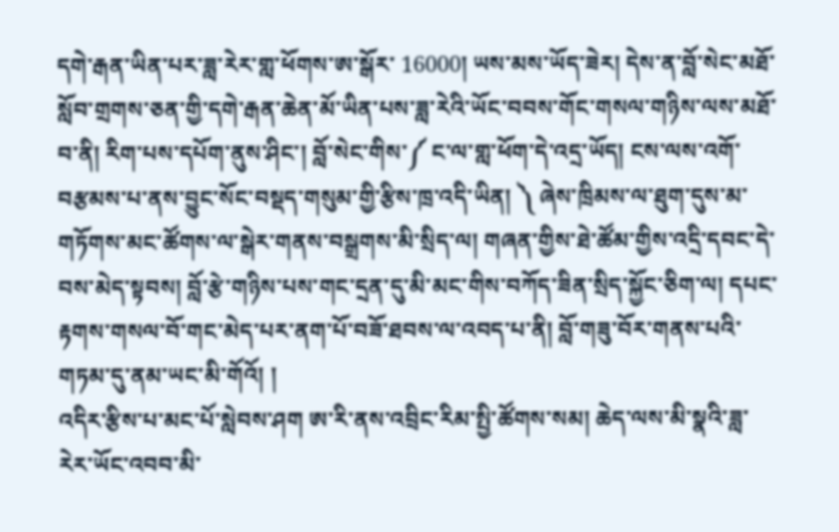དགེ་རྒན་ཡིན་པར་ཟླ་རེར་གླ་ཕོགས་ཨ་སྒོར་ 16000། ཡས་མས་ཡོད་ཟེར། དེས་ན་བློ་སེང་མཐོ་སློབ་གྲགས་ཅན་གྱི་དགེ་རྒན་ཆེན་མོ་ཡིན་པས་ཟླ་རེའི་ཡོང་བབས་གོང་གསལ་གཉིས་ལས་མཐོ་བ་ནི། རིག་པས་དཔོག་ནུས་ཤིང་། བློ་སེང་གིས་༼ ང་ལ་གླ་ཕོག་དེ་འདྲ་ཡོད། ངས་ལས་འགོ་བརྩམས་པ་ནས་བྱུང་སོང་བསྡད་གསུམ་གྱི་རྩིས་ཁྲ་འདི་ཡིན། ༽ ཞེས་ཁྲིམས་ལ་ཐུག་དུས་མ་གཏོགས་མང་ཚོགས་ལ་སྒེར་གནས་བསྒྲགས་མི་སྲིད་ལ། གཞན་གྱིས་ཐེ་ཚོམ་གྱིས་འདྲི་དབང་དེ་བས་མེད་སྟབས། བློ་རྩེ་གཉིས་པས་གང་དྲན་དུ་མི་མང་གིས་བཀོད་ཟིན་སྲིད་སྐྱོང་ཅིག་ལ། དཔང་རྟགས་གསལ་བོ་གང་མེད་པར་ནག་པོ་བཟོ་ཐབས་ལ་འབད་པ་ནི། བློ་གཟུ་བོར་གནས་པའི་གཏམ་དུ་ནམ་ཡང་མི་གོའོ། །
འདིར་རྩིས་པ་མང་པོ་སླེབས་ཤག ཨ་རི་ནས་འབྲིང་རིམ་སྤྱི་ཚོགས་སམ། ཆེད་ལས་མི་སྣའི་ཟླ་རེར་ཡོང་འབབ་མི་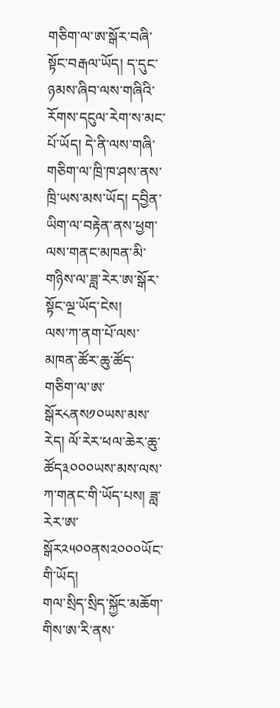གཅིག་ལ་ཨ་སྒོར་བཞི་སྟོང་བརྒལ་ཡོད། ད་དུང་ཉམས་ཞིབ་ལས་གཞིའི་རོགས་དངུལ་རེག་ས་མང་པོ་ཡོད། དེ་ནི་ལས་གཞི་གཅིག་ལ་ཁྲི་ཁ་ཤས་ནས་ཁྲི་ཡས་མས་ཡོད། དབྱིན་ཡིག་ལ་བརྟེན་ནས་ཕྱག་ལས་གནང་མཁན་མི་གཉིས་ལ་ཟླ་རེར་ཨ་སྒོར་སྟོང་ལྔ་ཡོད་ངེས།
ལས་ཀ་ནག་པོ་ལས་མཁན་ཚོར་ཆུ་ཚོད་གཅིག་ལ་ཨ་སྒོར༨ནས༡༠ཡས་མས་རེད། ལོ་རེར་ཕལ་ཆེར་ཆུ་ཚོད༣༠༠༠ཡས་མས་ལས་ཀ་གནང་གི་ཡོད་པས། ཟླ་རེར་ཨ་སྒོར༢༥༠༠ནས༢༠༠༠ཡོང་གི་ཡོད།
གལ་སྲིད་སྲིད་སྐྱོང་མཆོག་གིས་ཨ་རི་ནས་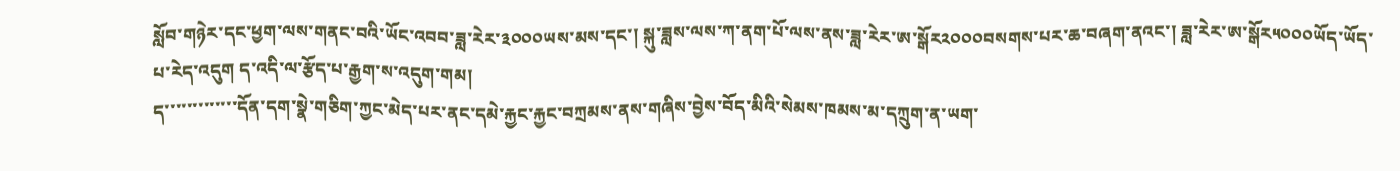སློབ་གཉེར་དང་ཕྱག་ལས་གནང་བའི་ཡོང་འབབ་ཟླ་རེར་༣༠༠༠ཡས་མས་དང་། སྐུ་ཟླས་ལས་ཀ་ནག་པོ་ལས་ནས་ཟླ་རེར་ཨ་སྒོར༢༠༠༠བསགས་པར་ཆ་བཞག་ནའང་། ཟླ་རེར་ཨ་སྒོར༥༠༠༠ཡོད་ཡོད་པ་རེད་འདུག ད་འདི་ལ་རྩོད་པ་རྒྱག་ས་འདུག་གམ།
ད་་་་་་་་་་་་་དོན་དག་སྣེ་གཅིག་ཀྱང་མེད་པར་ནང་དམེ་རྐྱང་རྐྱང་བཀྲམས་ནས་གཞིས་བྱེས་བོད་མིའི་སེམས་ཁམས་མ་དཀྲུག་ན་ཡག་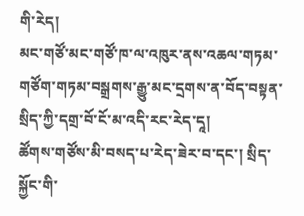གི་རེད།
མང་གཙོ་མང་གཙོ་ཁ་ལ་འཁུར་ནས་འཆལ་གཏམ་གཙོག་གཏམ་བསྒྲགས་རྒྱུ་མང་དྲགས་ན་བོད་བསྟན་སྲིད་ཀྱི་དགྲ་བོ་ངོ་མ་འདི་རང་རེད་དཱ།
ཚོགས་གཙོས་མི་བསད་པ་རེད་ཟེར་བ་དང་། སྲིད་སྐྱོང་གི་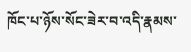ཁོང་པ་ཉོས་སོང་ཟེར་བ་འདི་རྣམས་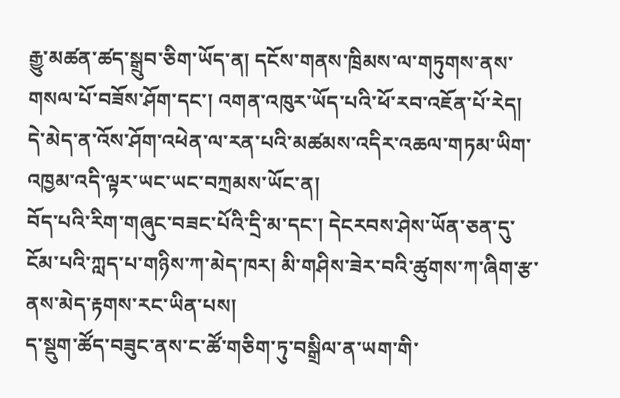རྒྱུ་མཚན་ཚད་སྒྲུབ་ཅིག་ཡོད་ན། དངོས་གནས་ཁྲིམས་ལ་གཏུགས་ནས་གསལ་པོ་བཟོས་ཤོག་དང་། འགན་འཁུར་ཡོད་པའི་ཕོ་རབ་འཇོན་པོ་རེད།
དེ་མེད་ན་འོས་ཤོག་འཕེན་ལ་རན་པའི་མཚམས་འདིར་འཆལ་གཏམ་ཡིག་འཁྱམ་འདི་ལྟར་ཡང་ཡང་བཀྲམས་ཡོང་ན།
བོད་པའི་རིག་གཞུང་བཟང་པོའི་དྲི་མ་དང་། དེངརབས་ཤེས་ཡོན་ཅན་དུ་ངོམ་པའི་ཀླད་པ་གཉིས་ཀ་མེད་ཁར། མི་གཤིས་ཟེར་བའི་ཚུགས་ཀ་ཞིག་རྩ་ནས་མེད་རྟགས་རང་ཡིན་པས།
ད་སྡུག་ཚོད་བཟུང་ནས་ང་ཚོ་གཅིག་ཏུ་བསྒྲིལ་ན་ཡག་གི་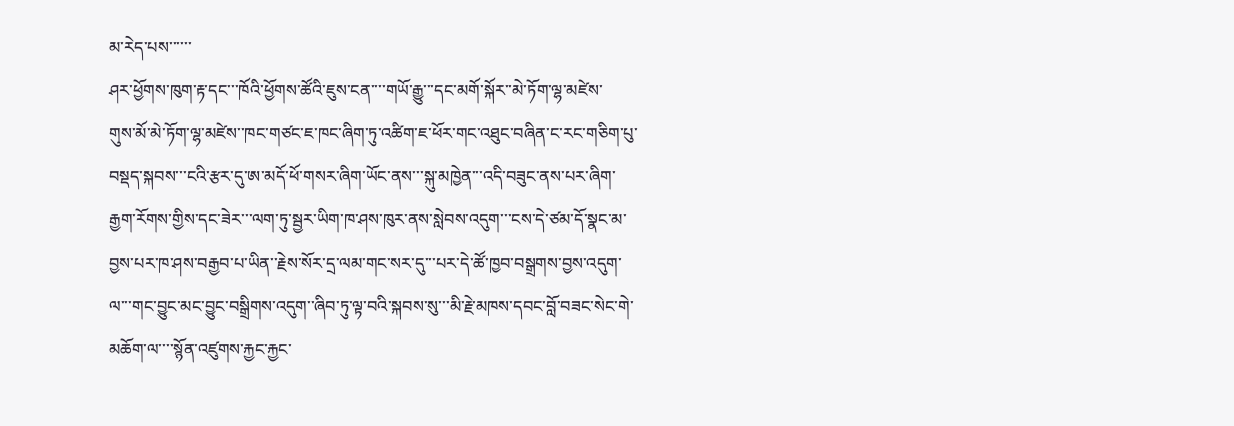མ་རེད་པས་་་་་་
ཤར་ཕྱོགས་ཁུག་རྟ་དང་་་ཁོའི་ཕྱོགས་ཚོའི་ཇུས་ངན་་་་གཡོ་རྒྱུ་་་དང་མགོ་སྐོར་་མེ་ཏོག་ལྷ་མཛེས་
གུས་མོ་མེ་ཏོག་ལྷ་མཛེས་་ཁང་གཙང་ཇ་ཁང་ཞིག་ཏུ་འཚིག་ཇ་ཕོར་གང་འཐུང་བཞིན་ང་རང་གཅིག་པུ་བསྡད་སྐབས་་་ངའི་རྩར་དུ་ཨ་མདོ་ཕོ་གསར་ཞིག་ཡོང་ནས་་་སྐུ་མཁྱེན་་་འདི་བཟུང་ནས་པར་ཞིག་རྒྱག་རོགས་གྱིས་དང་ཟེར་་་ལག་ཏུ་སྦྱར་ཡིག་ཁ་ཤས་ཁུར་ནས་སླེབས་འདུག་་་ངས་དེ་ཙམ་དོ་སྣང་མ་བྱས་པར་ཁ་ཤས་བརྒྱབ་པ་ཡིན་་རྗེས་སོར་དྲ་ལམ་གང་སར་དུ་་་པར་དེ་ཚོ་ཁྱབ་བསྒྲགས་བྱས་འདུག་ལ་་་གང་བྱུང་མང་བྱུང་བསྒྲིགས་འདུག་་ཞིབ་ཏུ་ལྟ་བའི་སྐབས་སུ་་་མི་རྗེ་མཁས་དབང་བློ་བཟང་སེང་གེ་མཆོག་ལ་་་་སྙོན་འཛུགས་རྐྱང་རྐྱང་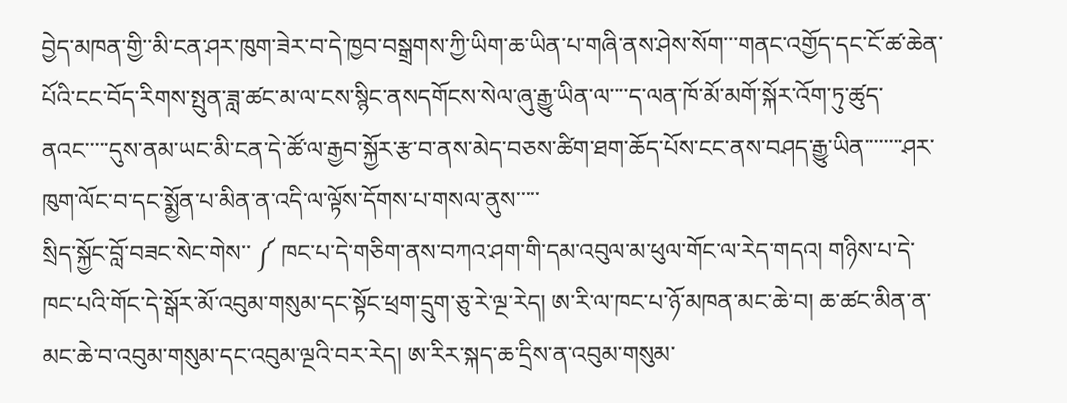བྱེད་མཁན་གྱི་་མི་ངན་ཤར་ཁུག་ཟེར་བ་དེ་ཁྱབ་བསྒྲགས་ཀྱི་ཡིག་ཆ་ཡིན་པ་གཞི་ནས་ཤེས་སོག་་་གནང་འགྱོད་དང་ངོ་ཚ་ཆེན་པོའི་ངང་བོད་རིགས་སྤུན་ཟླ་ཚང་མ་ལ་ངས་སྙིང་ནསདགོངས་སེལ་ཞུ་རྒྱུ་ཡིན་ལ་་་་ད་ལན་ཁོ་མོ་མགོ་སྐོར་འོག་ཏུ་ཚུད་ནའང་་་་་དུས་ནམ་ཡང་མི་ངན་དེ་ཚོ་ལ་རྒྱབ་སྐྱོར་རྩ་བ་ནས་མེད་བཅས་ཚིག་ཐག་ཆོད་པོས་ངང་ནས་བཤད་རྒྱུ་ཡིན་་་་་་་་ཤར་ཁུག་ལོང་བ་དང་སྨྱོན་པ་མིན་ན་འདི་ལ་ལྟོས་དོགས་པ་གསལ་ནུས་་་་་
སྲིད་སྐྱོང་བློ་བཟང་སེང་གེས་་ ༼ ཁང་པ་དེ་གཅིག་ནས་བཀའ་ཤག་གི་དམ་འབུལ་མ་ཕུལ་གོང་ལ་རེད་གདའ། གཉིས་པ་དེ་ཁང་པའི་གོང་དེ་སྒོར་མོ་འབུམ་གསུམ་དང་སྟོང་ཕྲག་དྲུག་ཅུ་རེ་ལྔ་རེད། ཨ་རི་ལ་ཁང་པ་ཉོ་མཁན་མང་ཆེ་བ། ཆ་ཚང་མིན་ན་མང་ཆེ་བ་འབུམ་གསུམ་དང་འབུམ་ལྔའི་བར་རེད། ཨ་རིར་སྐད་ཆ་དྲིས་ན་འབུམ་གསུམ་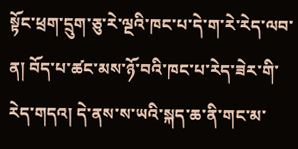སྟོང་ཕྲག་དྲུག་ཅུ་རེ་ལྔའི་ཁང་པ་དེ་ག་རེ་རེད་ལབ་ན། བོད་པ་ཚང་མས་ཉོ་བའི་ཁང་པ་རེད་ཟེར་གི་རེད་གདའ། དེ་ནས་ས་ཡའི་སྐད་ཆ་ནི་གང་མ་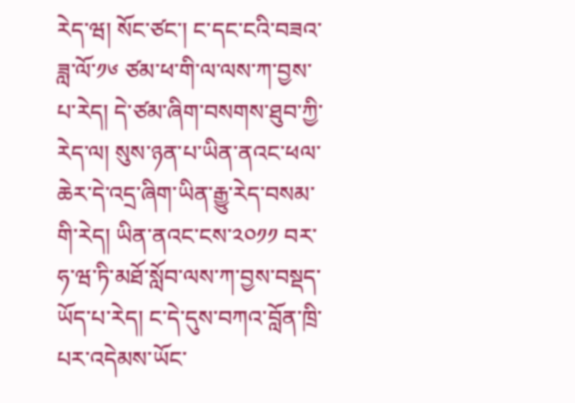རེད་ཝ། སོང་ཙང་། ང་དང་ངའི་བཟའ་ཟླ་ལོ་༡༦ ཙམ་ཕ་གི་ལ་ལས་ཀ་བྱས་པ་རེད། དེ་ཙམ་ཞིག་བསགས་ཐུབ་ཀྱི་རེད་ལ། སུས་ཉན་པ་ཡིན་ནའང་ཕལ་ཆེར་དེ་འདྲ་ཞིག་ཡིན་རྒྱུ་རེད་བསམ་གི་རེད། ཡིན་ནའང་ངས་༢༠༡༡ བར་ཧ་ཝ་ཏི་མཐོ་སློབ་ལས་ཀ་བྱས་བསྡད་ཡོད་པ་རེད། ང་དེ་དུས་བཀའ་བློན་ཁྲི་པར་འདེམས་ཡོང་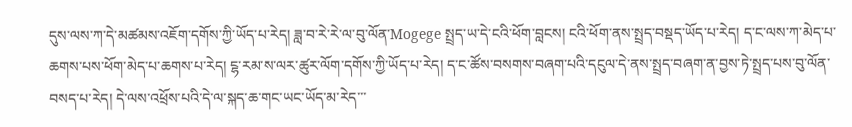དུས་ལས་ཀ་དེ་མཚམས་འཇོག་དགོས་ཀྱི་ཡོད་པ་རེད། ཟླ་བ་རེ་རེ་ལ་བུ་ལོན་Mogege སྤྲད་ཡ་དེ་ངའི་ཕོག་བླངས། ངའི་ཕོག་ནས་སྤྲད་བསྡད་ཡོད་པ་རེད། ད་ང་ལས་ཀ་མེད་པ་ཆགས་པས་ཕོག་མེད་པ་ཆགས་པ་རེད། ངྷ་རམ་ས་ལར་ཚུར་ལོག་དགོས་ཀྱི་ཡོད་པ་རེད། ད་ང་ཚོས་བསགས་བཞག་པའི་དངུལ་དེ་ནས་སྤྲད་བཞག་ན་བྱས་ཏེ་སྤྲད་པས་བུ་ལོན་བསད་པ་རེད། དེ་ལས་འཕྲོས་པའི་དེ་ལ་སྐད་ཆ་གང་ཡང་ཡོད་མ་རེད་་་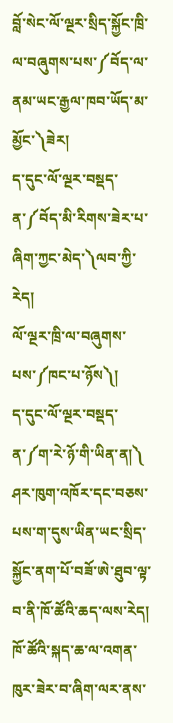བློ་སེང་ལོ་ལྔར་སྲིད་སྐྱོང་ཁྲི་ལ་བཞུགས་པས་༼བོད་ལ་ནམ་ཡང་རྒྱལ་ཁབ་ཡོད་མ་མྱོང་༽ཟེར།
ད་དུང་ལོ་ལྔར་བསྡད་ན་༼བོད་མི་རིགས་ཟེར་པ་ཞིག་ཀྱང་མེད་༽ལབ་ཀྱི་རེད།
ལོ་ལྔར་ཁྲི་ལ་བཞུགས་པས་༼ཁང་པ་ཉོས༽།
ད་དུང་ལོ་ལྔར་བསྡད་ན་༼ག་རེ་ཉོ་གི་ཡིན་ན།༽
ཤར་ཁུག་འཁོར་དང་བཅས་པས་ག་དུས་ཡིན་ཡང་སྲིད་སྐྱོང་ནག་པོ་བཟོ་ཨེ་ཐུབ་ལྟ་བ་ནི་ཁོ་ཚོའི་ཆད་ལས་རེད། ཁོ་ཚོའི་སྐད་ཆ་ལ་འགན་ཁུར་ཟེར་བ་ཞིག་ལར་ནས་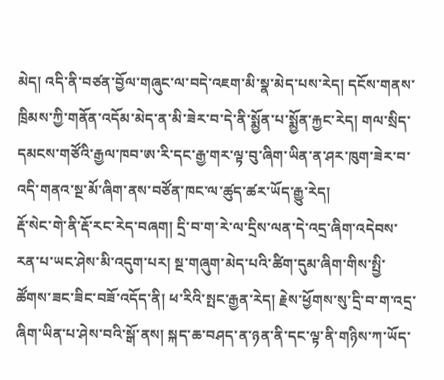མེད། འདི་ནི་བཙན་བྱོལ་གཞུང་ལ་བདེ་འཇག་མི་སྣ་མེད་པས་རེད། དངོས་གནས་ཁྲིམས་ཀྱི་གནོན་འདོམ་མེད་ན་མི་ཟེར་བ་དེ་ནི་སྨྱོན་པ་སྨྱོན་རྐྱང་རེད། གལ་སྲིད་དམངས་གཙོའི་རྒྱལ་ཁབ་ཨ་རི་དང་རྒྱ་གར་ལྟ་བུ་ཞིག་ཡིན་ན་ཤར་ཁུག་ཟེར་བ་འདི་གནའ་སྔ་མོ་ཞིག་ནས་བཙོན་ཁང་ལ་ཚུད་ཚར་ཡོད་རྒྱུ་རེད།
རྡོ་སེང་གེ་ནི་རྡོ་རང་རེད་བཞག། དྲི་བ་ག་རེ་ལ་དྲིས་ལན་དེ་འདྲ་ཞིག་འདེབས་རན་པ་ཡང་ཤེས་མི་འདུག་པར། སྔ་གཞུག་མེད་པའི་ཚིག་དུམ་ཞིག་གིས་སྤྱི་ཚོགས་ཟང་ཟིང་བཟོ་འདོད་ནི། ཕ་རིའི་སྤང་རྒྱན་རེད། རྗེས་ཕྱོགས་སུ་དྲི་བ་ག་འདྲ་ཞིག་ཡིན་པ་ཤེས་བའི་སྒོ་ནས། སྐད་ཆ་བཤད་ན་ཉན་ནི་དང་ལྟ་ནི་གཉིས་ཀ་ཡོད་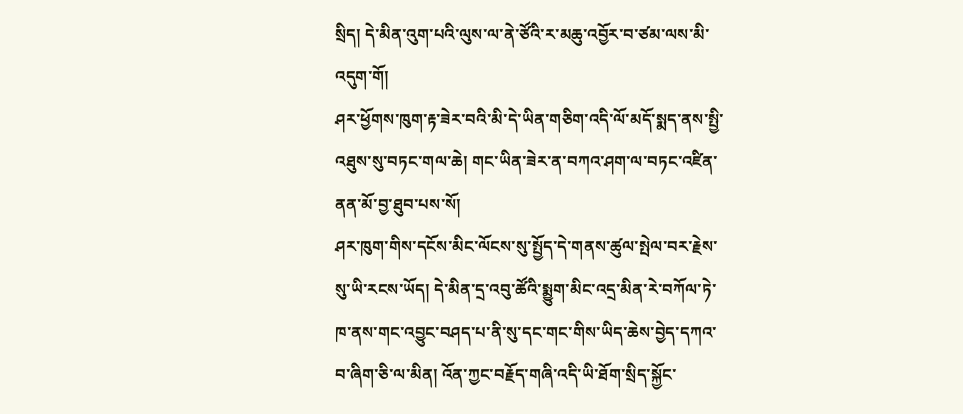སྲིད། དེ་མིན་འུག་པའི་ལུས་ལ་ནེ་ཙོའི་ར་མཆུ་འབྱོར་བ་ཙམ་ལས་མི་འདུག་གོ།
ཤར་ཕྱོགས་ཁུག་རྟ་ཟེར་བའི་མི་དེ་ཡིན་གཅིག་འདི་ལོ་མདོ་སྨད་ནས་སྤྱི་འཐུས་སུ་བཏང་གལ་ཆེ། གང་ཡིན་ཟེར་ན་བཀའ་ཤག་ལ་བཏང་འཛིན་ནན་མོ་བྱ་ཐུབ་པས་སོ།
ཤར་ཁུག་གིས་དངོས་མིང་ལོངས་སུ་སྤྱོད་དེ་གནས་ཚུལ་སྤེལ་བར་རྗེས་སུ་ཡི་རངས་ཡོད། དེ་མིན་དྲ་འབུ་ཚོའི་སྨྱུག་མིང་འདྲ་མིན་རེ་བཀོལ་ཏེ་ཁ་ནས་གང་འབྱུང་བཤད་པ་ནི་སུ་དང་གང་གིས་ཡིད་ཆེས་བྱེད་དཀའ་བ་ཞིག་ཅི་ལ་མིན། འོན་ཀྱང་བརྗོད་གཞི་འདི་ཡི་ཐོག་སྲིད་སྐྱོང་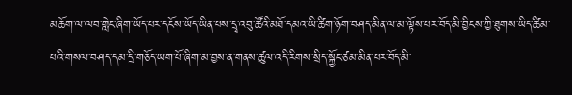མཆོག་ལ་ལབ་གླེང་ཞིག་ཡོད་པར་དངོས་ཡོད་ཡིན་པས་དྲྭ་འབུ་ཚོའི་མཐོ་དམའ་ཡི་ཚིག་ཉོག་བཤད་མིན་ལ་མ་ལྟོས་པར་བོད་མི་བྱིངས་ཀྱི་ཐུགས་ཡིད་ཚིམ་པའི་གསལ་བཤད་དམ་དྲི་གཅོད་ཡག་པོ་ཞིག་མ་བྱས་ན་གནས་ཚུལ་འདི་རིགས་སྲིད་སྐྱོང་ཙམ་མིན་པར་བོད་མི་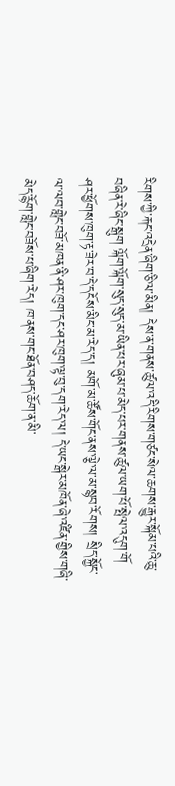རིགས་ཀྱི་རྐང་འདྲེན་ཞིག་ཅི་ལ་མིན། དེས་ན་གནས་ཚུལ་འདི་རིགས་གཙང་སེལ་ཆགས་རྒྱུར་སྐོམ་པའི་ཆུ་བཞིན་རེ་ཞིང་སྒུག ལྐོག་ལྐོག་སུད་སུད་མ་ཡིན་པར་ཞུམ་པ་མེད་པར་གནས་ཚུལ་ཡག་པོ་སྤེལ་འདུག་གོ
ཤར་ཕྱོགས་ཁུག་རྟ་ཟེར་བ་དེ་དངོས་མིང་མ་རེད་ད། མགོ་མ་ཚོས་གོང་ནས་ལྕེ་ལ་མ་སྙབ་རོགས། སྲིད་སྐྱོང་ལ་ལབ་གླེང་བཟོ་མཁན་ནི་ཤར་ཁུག་དང་ཤར་ཁུག་ལྟ་བུ་དག་རེད་ལ། དེ་ཡང་སྒེར་མཁོན་ཞེ་འཛིན་གྱིས་གཞི་མེད་རྙོག་གླེང་བཟོས་པ་ཞིག་རེད། ཁ་ནས་གང་ཐོན་བཤད་ཆོག་ན་མི་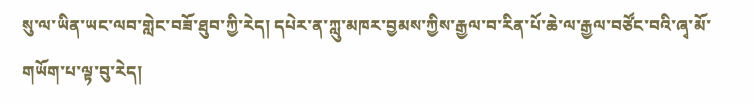སུ་ལ་ཡིན་ཡང་ལབ་གླེང་བཟོ་ཐུབ་ཀྱི་རེད། དཔེར་ན་ཀླུ་མཁར་བྱམས་ཀྱིས་རྒྱལ་བ་རིན་པོ་ཆེ་ལ་རྒྱལ་བཙོང་བའི་ཞྭ་མོ་གཡོག་པ་ལྟ་བུ་རེད།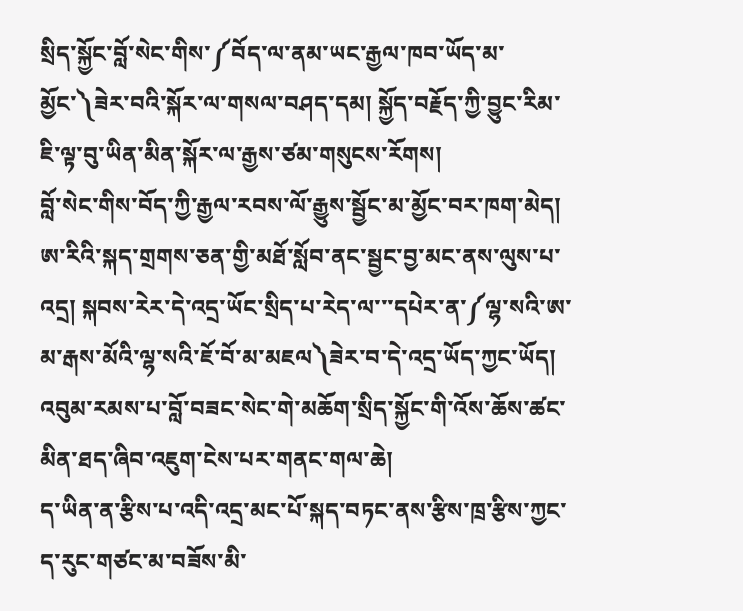སྲིད་སྐྱོང་བློ་སེང་གིས་༼བོད་ལ་ནམ་ཡང་རྒྱལ་ཁབ་ཡོད་མ་མྱོང་༽ཟེར་བའི་སྐོར་ལ་གསལ་བཤད་དམ། སྐྱོད་བརྗོད་ཀྱི་བྱུང་རིམ་ཇི་ལྟ་བུ་ཡིན་མིན་སྐོར་ལ་རྒྱས་ཙམ་གསུངས་རོགས།
བློ་སེང་གིས་བོད་ཀྱི་རྒྱལ་རབས་ལོ་རྒྱུས་སྦྱོང་མ་མྱོང་བར་ཁག་མེད། ཨ་རིའི་སྐད་གྲགས་ཅན་གྱི་མཐོ་སློབ་ནང་སྦྱང་བྱ་མང་ནས་ལུས་པ་འདྲ། སྐབས་རེར་དེ་འདྲ་ཡོང་སྲིད་པ་རེད་ལ་་་དཔེར་ན་༼ལྷ་སའི་ཨ་མ་རྒས་མོའི་ལྷ་སའི་ཇོ་བོ་མ་མཇལ༽ཟེར་བ་དེ་འདྲ་ཡོད་ཀྱང་ཡོད།
འབུམ་རམས་པ་བློ་བཟང་སེང་གེ་མཆོག་སྲིད་སྐྱོང་གི་འོས་ཆོས་ཚང་མིན་ཐད་ཞིབ་འཇུག་ངེས་པར་གནང་གལ་ཆེ།
ད་ཡིན་ན་རྩིས་པ་འདི་འདྲ་མང་པོ་སྐད་བཏང་ནས་རྩིས་ཁྲ་རྩིས་ཀྱང་ད་རུང་གཙང་མ་བཟོས་མི་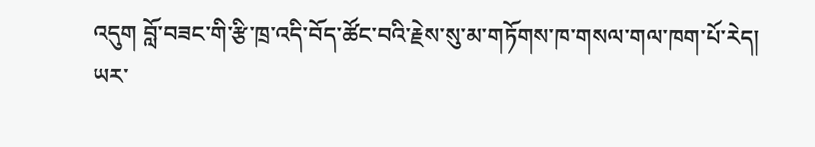འདུག བློ་བཟང་གི་རྩི་ཁྲ་འདི་བོད་ཚོང་བའི་རྗེས་སུ་མ་གཏོགས་ཁ་གསལ་གལ་ཁག་པོ་རེད།
ཡར་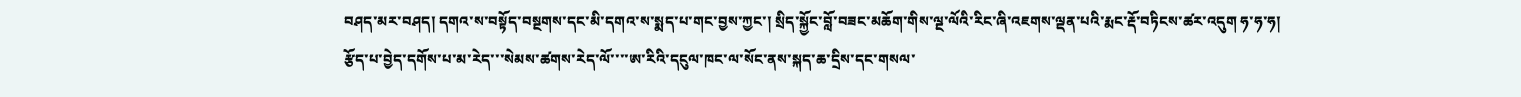བཤད་མར་བཤད། དགའ་ས་བསྟོད་བསྔགས་དང་མི་དགའ་ས་སྨད་པ་གང་བྱས་ཀྱང་། སྲིད་སྐྱོང་བློ་བཟང་མཆོག་གིས་ལྔ་ལོའི་རིང་ཞི་འཇགས་ལྡན་པའི་རྨང་རྡོ་བཏིངས་ཚར་འདུག ཧ་ཧ་ཧ།
རྩོད་པ་བྱེད་དགོས་པ་མ་རེད་་་སེམས་ཚགས་རེད་ལོ་་་་ཨ་རིའི་དངུལ་ཁང་ལ་སོང་ནས་སྐད་ཆ་དྲིས་དང་གསལ་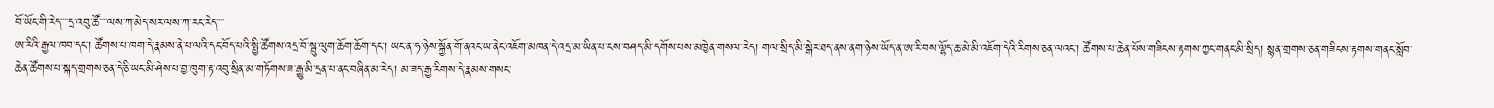བོ་ཡོང་གི་རེད་་་་དྲ་འབུ་ཚོ་་་་ལས་ཀ་མེད་སར་ལས་ཀ་རང་རེད་་་་
ཨ་རིའི་རྒྱལ་ཁབ་དང་། ཚོགས་པ་ཁག་དེ་རྣམས་ནེ་པ་ལའི་དང་བོད་པའི་སྤྱི་ཚོགས་འདྲ་བོ་སྦུ་ལུག་ཆོག་ཆོག་དང་། ཡང་ན་ཧ་ཉེས་སྐྱོན་གོ་ནའང་ཡ་ནེང་འཇོག་མཁན་དེ་འདྲ་མ་ཡིན་པ་ངས་བཤད་མི་དགོས་པས་མཁྱེན་གསལ་རེད། གལ་སྲིད་མི་སྒེར་ཐད་ནས་ནག་ཉེས་ཡོད་ན་ཨ་རི་བས་ལྷོད་ཆ་མེ་མི་འཇོག་དེའི་རིགས་ཅན་ལའང་། ཚོགས་པ་ཆེན་པོས་གཟིངས་རྟགས་ཀྱང་གནང་མི་སྲིད། སྙན་གྲགས་ཅན་གཟིངས་རྟགས་གནང་སློབ་ཆེན་ཚོགས་པ་སྐད་གྲགས་ཅན་དེ་ཅི་ཡང་མི་ཤེས་པ་བྱ་ཁུག་རྟ་འབུ་སྲིན་མ་གཏོགས་ཟ་རྒྱུ་མི་དྲན་པ་ནང་བཞིན་མ་རེད། མ་ཟད་རྒྱ་རིགས་དེ་རྣམས་གསང་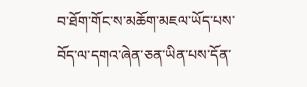བ་ཐོག་གོང་ས་མཆོག་མཇལ་ཡོད་པས་བོད་ལ་དགའ་ཞེན་ཅན་ཡིན་པས་དོན་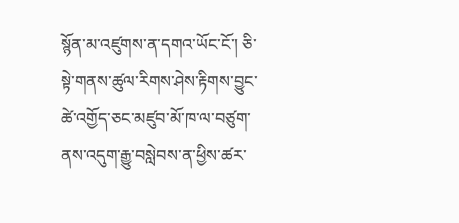སྙོན་མ་འཛུགས་ན་དགའ་ཡོང་ངོ་། ཅི་སྟེ་གནས་ཚུལ་རིགས་ཤེས་རྟིགས་བྱུང་ཚེ་འགྱོད་ཅང་མཛུབ་མོ་ཁ་ལ་བཙུག་ནས་འདུག་རྒྱུ་བསླེབས་ན་ཕྱིས་ཚར་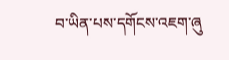བ་ཡིན་པས་དགོངས་འཇག་ཞུ